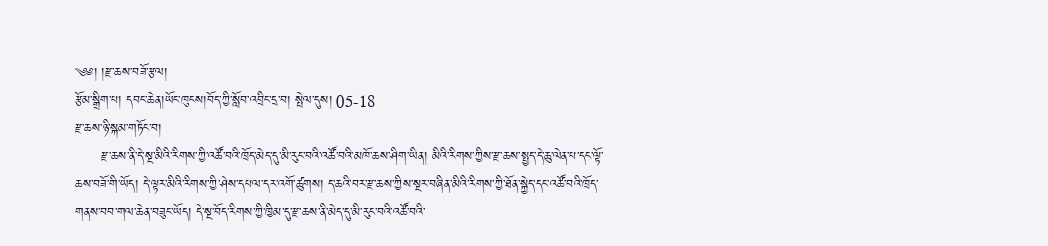༄༅། །རྫ་ཆས་བཟོ་རྩལ།
རྩོམ་སྒྲིག་པ། དབང་ཆེན།ཡོང་ཁུངས།བོད་ཀྱི་སློབ་འབྲིང་དྲ་བ། སྤེལ་དུས། 05-18
རྫ་ཆས་ཉི་སྐམ་གཏོང་བ།
      རྫ་ཆས་ནི་དེ་སྔ་མིའི་རིགས་ཀྱི་འཚོ་བའི་ཁྲོད་མེད་དུ་མི་རུང་བའི་འཚོ་བའི་མཁོ་ཆས་ཤིག་ཡིན། མིའི་རིགས་ཀྱིས་རྫ་ཆས་སྤྱད་དེ་ཆུ་ལེན་པ་དང་ལྟོ་ཆས་བཟོ་གི་ཡོད། དེ་ལྟར་མིའི་རིགས་ཀྱི་ཤེས་དཔལ་དར་འགོ་ཚུགས། ད་ཆའི་བར་རྫ་ཆས་ཀྱིས་སྔར་བཞིན་མིའི་རིགས་ཀྱི་ཐོན་སྐྱེད་དང་འཚོ་བའི་ཁྲོད་གནས་བབ་གལ་ཆེན་བཟུང་ཡོད། དེ་སྔ་བོད་རིགས་ཀྱི་ཁྱིམ་དུ་རྫ་ཆས་ནི་མེད་དུ་མི་རུང་བའི་འཚོ་བའི་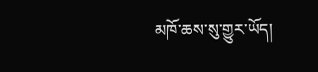མཁོ་ཆས་སུ་གྱུར་ཡོད།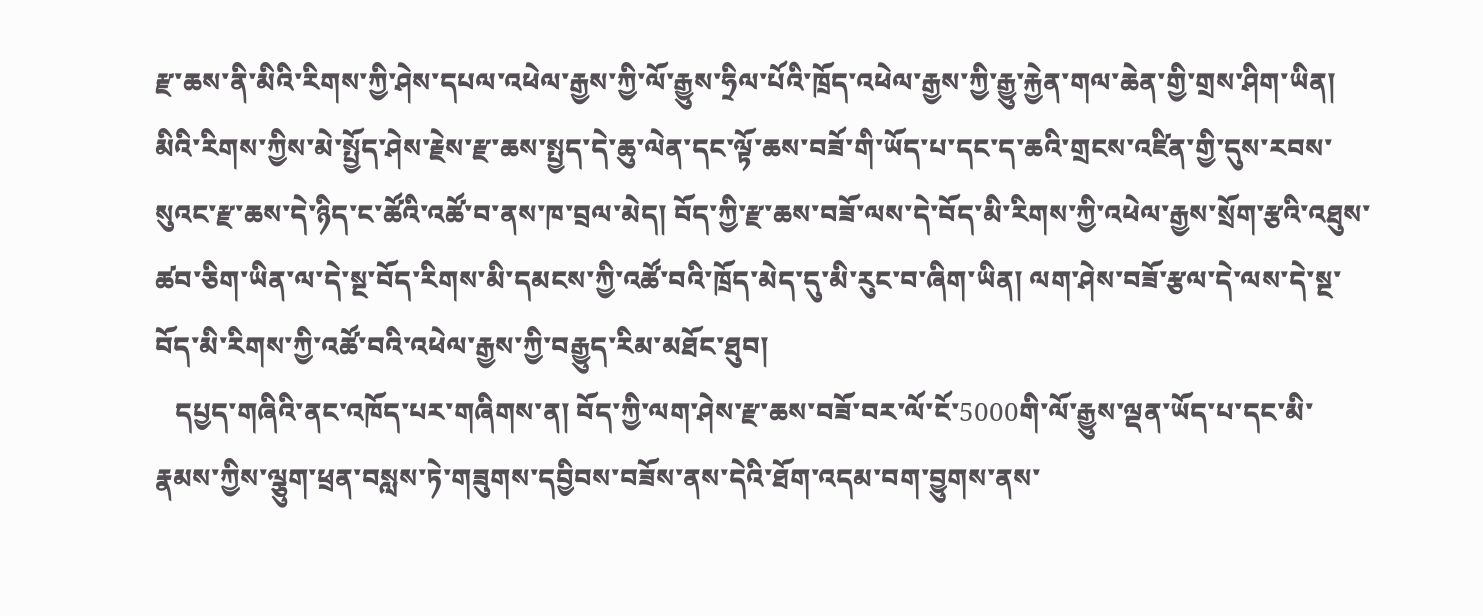རྫ་ཆས་ནི་མིའི་རིགས་ཀྱི་ཤེས་དཔལ་འཕེལ་རྒྱས་ཀྱི་ལོ་རྒྱུས་ཧྲིལ་པོའི་ཁྲོད་འཕེལ་རྒྱས་ཀྱི་རྒྱུ་རྐྱེན་གལ་ཆེན་གྱི་གྲས་ཤིག་ཡིན། མིའི་རིགས་ཀྱིས་མེ་སྤྱོད་ཤེས་རྗེས་རྫ་ཆས་སྤྱད་དེ་ཆུ་ལེན་དང་ལྟོ་ཆས་བཟོ་གི་ཡོད་པ་དང་ད་ཆའི་གྲངས་འཛིན་གྱི་དུས་རབས་སུའང་རྫ་ཆས་དེ་ཉིད་ང་ཚོའི་འཚོ་བ་ནས་ཁ་བྲལ་མེད། བོད་ཀྱི་རྫ་ཆས་བཟོ་ལས་དེ་བོད་མི་རིགས་ཀྱི་འཕེལ་རྒྱས་སྲོག་རྩའི་འཐུས་ཚབ་ཅིག་ཡིན་ལ་དེ་སྔ་བོད་རིགས་མི་དམངས་ཀྱི་འཚོ་བའི་ཁྲོད་མེད་དུ་མི་རུང་བ་ཞིག་ཡིན། ལག་ཤེས་བཟོ་རྩལ་དེ་ལས་དེ་སྔ་བོད་མི་རིགས་ཀྱི་འཚོ་བའི་འཕེལ་རྒྱས་ཀྱི་བརྒྱུད་རིམ་མཐོང་ཐུབ།
   དཔྱད་གཞིའི་ནང་འཁོད་པར་གཞིགས་ན། བོད་ཀྱི་ལག་ཤེས་རྫ་ཆས་བཟོ་བར་ལོ་ངོ་5000གི་ལོ་རྒྱུས་ལྡན་ཡོད་པ་དང་མི་རྣམས་ཀྱིས་ལྕུག་ཕྲན་བསླས་ཏེ་གཟུགས་དབྱིབས་བཟོས་ནས་དེའི་ཐོག་འདམ་བག་བྱུགས་ནས་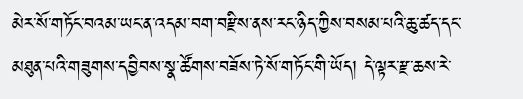མེར་སོ་གཏོང་བའམ་ཡང་ན་འདམ་བག་བརྫིས་ནས་རང་ཉིད་ཀྱིས་བསམ་པའི་ཆུ་ཚད་དང་མཐུན་པའི་གཟུགས་དབྱིབས་སྣ་ཚོགས་བཟོས་ཏེ་སོ་གཏོང་གི་ཡོད། དེ་ལྟར་རྫ་ཆས་རེ་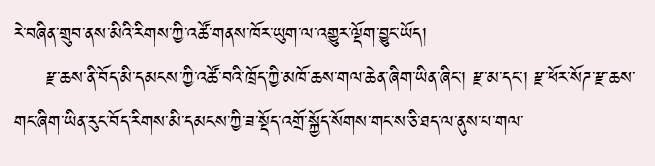རེ་བཞིན་གྲུབ་ནས་མིའི་རིགས་ཀྱི་འཚོ་གནས་ཁོར་ཡུག་ལ་འགྱུར་ལྡོག་བྱུང་ཡོད།
     རྫ་ཆས་ནི་བོད་མི་དམངས་ཀྱི་འཚོ་བའི་ཁྲོད་ཀྱི་མཁོ་ཆས་གལ་ཆེན་ཞིག་ཡིན་ཞིང་། རྫ་མ་དང་། རྫ་ཕོར་སོཌ་རྫ་ཆས་གང་ཞིག་ཡིན་རུང་བོད་རིགས་མི་དམངས་ཀྱི་ཟ་སྡོད་འགྲོ་སྐྱོད་སོགས་གང་ས་ཅི་ཐད་ལ་ནུས་པ་གལ་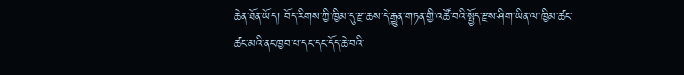ཆེན་ཐོན་ཡོད། བོད་རིགས་ཀྱི་ཁྱིམ་དུ་རྫ་ཆས་དེ་རྒྱུན་གཏན་གྱི་འཚོ་བའི་སྤྱོད་རྫས་ཤིག་ཡིན་ལ་ཁྱིམ་ཚང་ཚང་མའི་ནང་ཁྱབ་པ་དང་དང་དོད་ཆེ་བའི་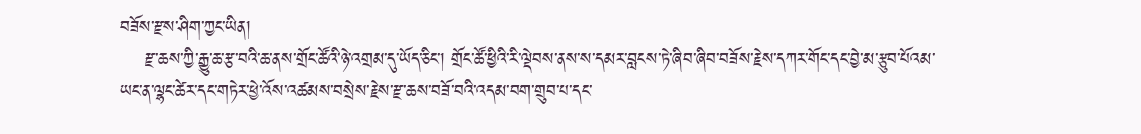བཟོས་རྫས་ཤིག་ཀྱང་ཡིན།
    རྫ་ཆས་ཀྱི་རྒྱུ་ཆ་རྩ་བའི་ཆ་ནས་གྲོང་ཚོའི་ཉེ་འགྲམ་དུ་ཡོད་ཅིང་། གྲོང་ཚོ་ཕྱིའི་རི་ལྡེབས་ནས་ས་དམར་བླངས་ཏེ་ཞིབ་ཞིབ་བཟོས་རྗེས་དཀར་གོང་དང་བྱེ་མ་རྩུབ་པོའམ་ཡང་ན་ལྷང་ཚེར་དང་གཏེར་ཕྱེ་འོས་འཚམས་བསྲེས་རྗེས་རྫ་ཆས་བཟོ་བའི་འདམ་བག་གྲུབ་པ་དང་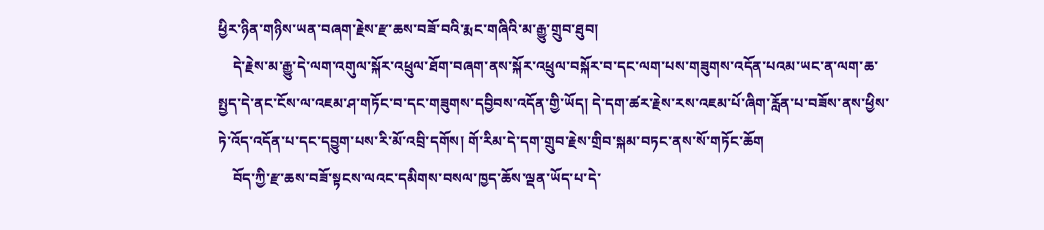ཕྱིར་ཉིན་གཉིས་ཡན་བཞག་རྗེས་རྫ་ཆས་བཟོ་བའི་རྨང་གཞིའི་མ་རྒྱུ་གྲུབ་ཐུབ།
    དེ་རྗེས་མ་རྒྱུ་དེ་ལག་འགུལ་སྐོར་འཕྲུལ་ཐོག་བཞག་ནས་སྐོར་འཕྲུལ་བསྐོར་བ་དང་ལག་པས་གཟུགས་འདོན་པའམ་ཡང་ན་ལག་ཆ་སྤྱད་དེ་ནང་ངོས་ལ་འཇམ་ཤ་གཏོང་བ་དང་གཟུགས་དབྱིབས་འདོན་གྱི་ཡོད། དེ་དག་ཚར་རྗེས་རས་འཇམ་པོ་ཞིག་རློན་པ་བཟོས་ནས་ཕྱིས་ཏེ་འོད་འདོན་པ་དང་དབྱུག་པས་རི་མོ་འབྲི་དགོས། གོ་རིམ་དེ་དག་གྲུབ་རྗེས་གྲིབ་སྐམ་བཏང་ནས་སོ་གཏོང་ཆོག
    བོད་ཀྱི་རྫ་ཆས་བཟོ་སྟངས་ལའང་དམིགས་བསལ་ཁྱད་ཆོས་ལྡན་ཡོད་པ་དེ་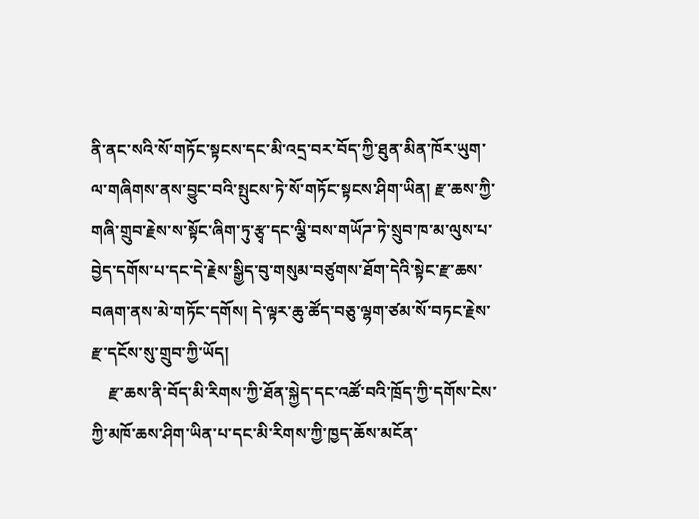ནི་ནང་སའི་སོ་གཏོང་སྟངས་དང་མི་འདྲ་བར་བོད་ཀྱི་ཐུན་མིན་ཁོར་ཡུག་ལ་གཞིགས་ནས་བྱུང་བའི་སྤུངས་ཏེ་སོ་གཏོང་སྟངས་ཤིག་ཡིན། རྫ་ཆས་ཀྱི་གཞི་གྲུབ་རྗེས་ས་སྟོང་ཞིག་ཏུ་རྩྭ་དང་ལྕི་བས་གཡོཌ་ཏེ་སྲུབ་ཁ་མ་ལུས་པ་བྱེད་དགོས་པ་དང་དེ་རྗེས་སྒྱིད་བུ་གསུམ་བཙུགས་ཐོག་དེའི་སྟེང་རྫ་ཆས་བཞག་ནས་མེ་གཏོང་དགོས། དེ་ལྟར་ཆུ་ཚོད་བཅུ་ལྷག་ཙམ་སོ་བཏང་རྗེས་རྫ་དངོས་སུ་གྲུབ་ཀྱི་ཡོད།
    རྫ་ཆས་ནི་བོད་མི་རིགས་ཀྱི་ཐོན་སྐྱེད་དང་འཚོ་བའི་ཁྲོད་ཀྱི་དགོས་ངེས་ཀྱི་མཁོ་ཆས་ཤིག་ཡིན་པ་དང་མི་རིགས་ཀྱི་ཁྱད་ཆོས་མངོན་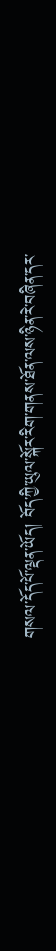གསལ་དོད་པོ་ལྡན་ཡོད། བོད་ཀྱི་ཡུལ་སྐོར་རིག་གནས་ཐོན་ལས་ཉིན་རེ་བཞིན་དར་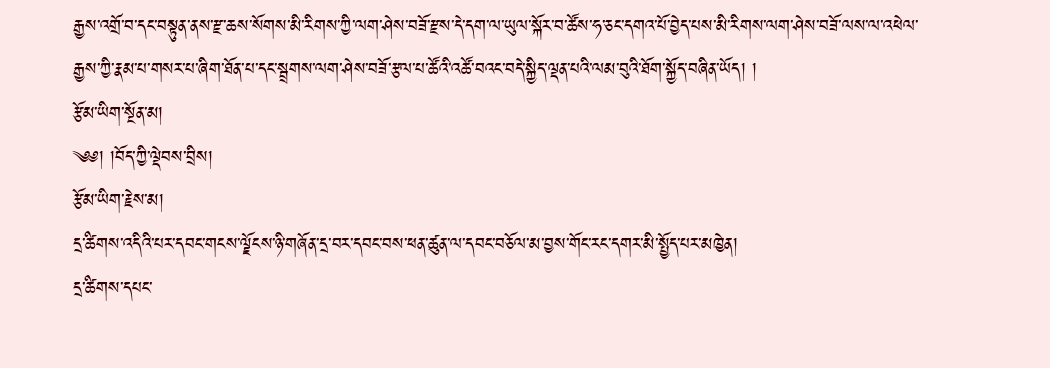རྒྱས་འགྲོ་བ་དང་བསྟུན་ནས་རྫ་ཆས་སོགས་མི་རིགས་ཀྱི་ལག་ཤེས་བཟོ་རྫས་དེ་དག་ལ་ཡུལ་སྐོར་བ་ཚོས་ཧ་ཅང་དགའ་པོ་བྱེད་པས་མི་རིགས་ལག་ཤེས་བཟོ་ལས་ལ་འཕེལ་རྒྱས་ཀྱི་རྣམ་པ་གསར་པ་ཞིག་ཐོན་པ་དང་སྦྲགས་ལག་ཤེས་བཟོ་རྩལ་པ་ཚོའི་འཚོ་བའང་བདེ་སྐྱིད་ལྡན་པའི་ལམ་བུའི་ཐོག་སྐྱོད་བཞིན་ཡོད། །
རྩོམ་ཡིག་སྔོན་མ།
༄༅། །བོད་ཀྱི་ལྡེབས་བྲིས།
རྩོམ་ཡིག་རྗེས་མ།
དྲ་ཚིགས་འདིའི་པར་དབང་གངས་ལྗོངས་ཉི་གཞོན་དྲ་བར་དབང་བས་ཕན་ཚུན་ལ་དབང་བཅོལ་མ་བྱས་གོང་རང་དགར་མི་སྤྱོད་པར་མཁྱེན།
དྲ་ཚིགས་དཔང་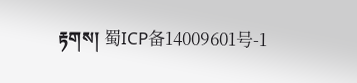རྟགས། 蜀ICP备14009601号-1